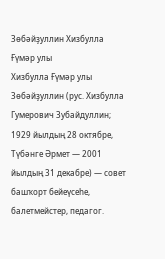Зөбәйҙуллин Хизбулла Ғүмәр улы
Хизбулла Ғүмәр улы Зөбәйҙуллин (рус. Хизбулла Гумерович Зубайдуллин; 1929 йылдың 28 октябре, Түбәнге Әрмет — 2001 йылдың 31 декабре) — совет башҡорт бейеүсеһе, балетмейстер, педагог.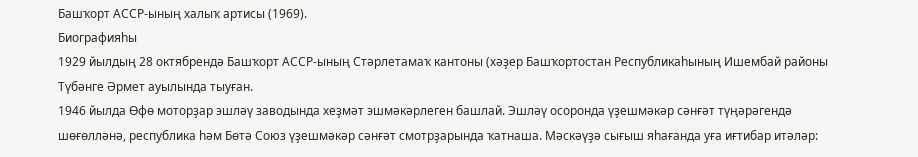Башҡорт АССР-ының халыҡ артисы (1969).
Биографияһы
1929 йылдың 28 октябрендә Башҡорт АССР-ының Стәрлетамаҡ кантоны (хәҙер Башҡортостан Республикаһының Ишембай районы Түбәнге Әрмет ауылында тыуған.
1946 йылда Өфө моторҙар эшләү заводында хеҙмәт эшмәкәрлеген башлай. Эшләү осоронда үҙешмәкәр сәнғәт түңәрәгендә шөғөлләнә, республика һәм Бөтә Союз үҙешмәкәр сәнғәт смотрҙарында ҡатнаша. Мәскәүҙә сығыш яһағанда уға иғтибар итәләр: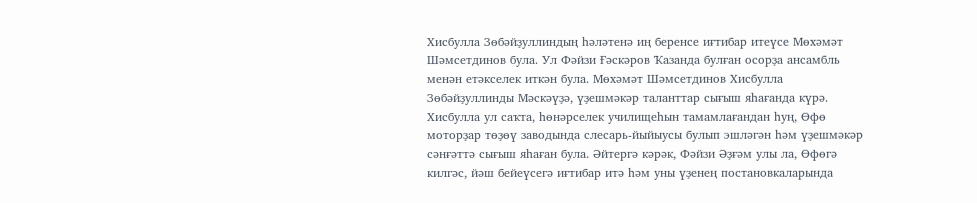Хисбулла Зөбәйҙуллиндың һәләтенә иң беренсе иғтибар итеүсе Мөхәмәт Шәмсетдинов була. Ул Фәйзи Ғәскәров Ҡазанда булған осорҙа ансамбль менән етәкселек иткән була. Мөхәмәт Шәмсетдинов Хисбулла Зөбәйҙуллинды Мәскәүҙә, үҙешмәкәр таланттар сығыш яһағанда күрә. Хисбулла ул саҡта, һөнәрселек училищеһын тамамлағандан һуң, Өфө моторҙар төҙөү заводында слесарь-йыйыусы булып эшләгән һәм үҙешмәкәр сәнғәттә сығыш яһаған була. Әйтергә кәрәк, Фәйзи Әҙғәм улы ла, Өфөгә килгәс, йәш бейеүсегә иғтибар итә һәм уны үҙенең постановкаларында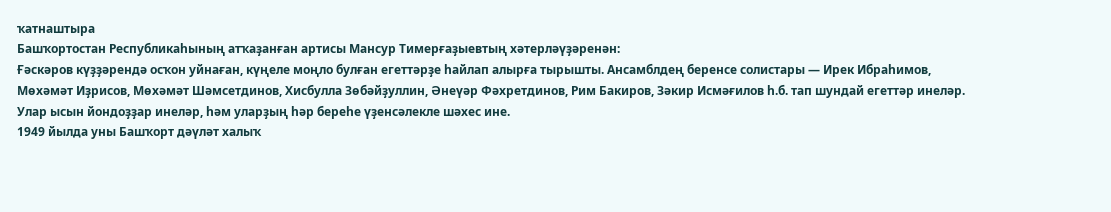ҡатнаштыра
Башҡортостан Республикаһының атҡаҙанған артисы Мансур Тимерғаҙыевтың хәтерләүҙәренән:
Ғәскәров күҙҙәрендә осҡон уйнаған, күңеле моңло булған егеттәрҙе һайлап алырға тырышты. Ансамблдең беренсе солистары — Ирек Ибраһимов, Мөхәмәт Иҙрисов, Мөхәмәт Шәмсетдинов, Хисбулла Зөбәйҙуллин, Әнеүәр Фәхретдинов, Рим Бакиров, Зәкир Исмәғилов һ.б. тап шундай егеттәр инеләр. Улар ысын йондоҙҙар инеләр, һәм уларҙың һәр береһе үҙенсәлекле шәхес ине.
1949 йылда уны Башҡорт дәүләт халыҡ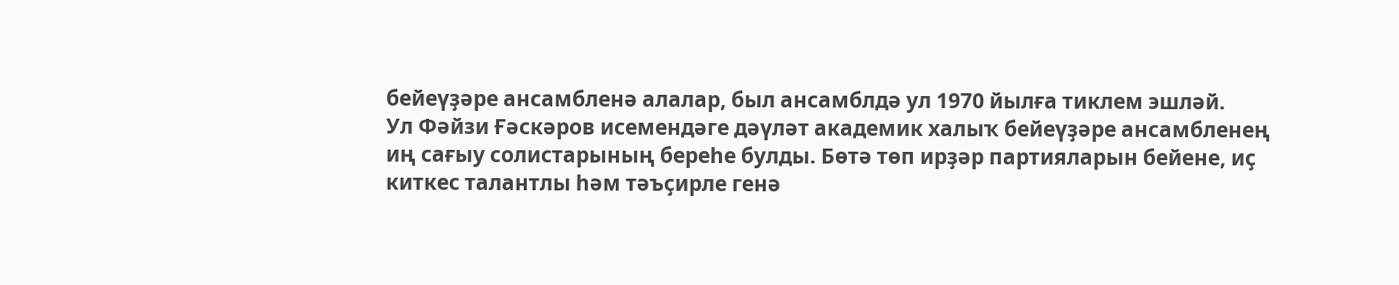бейеүҙәре ансамбленә алалар, был ансамблдә ул 1970 йылға тиклем эшләй.
Ул Фәйзи Ғәскәров исемендәге дәүләт академик халыҡ бейеүҙәре ансамбленең иң сағыу солистарының береһе булды. Бөтә төп ирҙәр партияларын бейене, иҫ киткес талантлы һәм тәъҫирле генә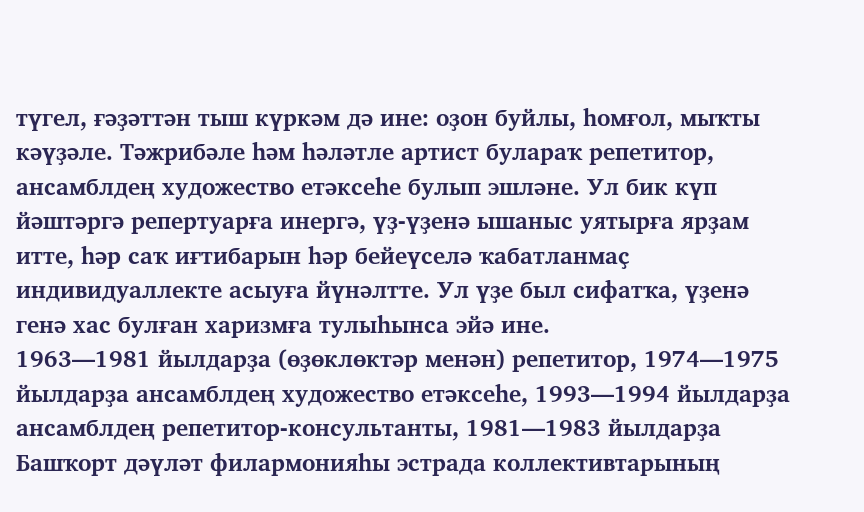түгел, ғәҙәттән тыш күркәм дә ине: оҙон буйлы, һомғол, мыҡты кәүҙәле. Тәжрибәле һәм һәләтле артист булараҡ репетитор, ансамблдең художество етәксеһе булып эшләне. Ул бик күп йәштәргә репертуарға инергә, үҙ-үҙенә ышаныс уятырға ярҙам итте, һәр саҡ иғтибарын һәр бейеүселә ҡабатланмаҫ индивидуаллекте асыуға йүнәлтте. Ул үҙе был сифатҡа, үҙенә генә хас булған харизмға тулыһынса эйә ине.
1963—1981 йылдарҙа (өҙөклөктәр менән) репетитор, 1974—1975 йылдарҙа ансамблдең художество етәксеһе, 1993—1994 йылдарҙа ансамблдең репетитор-консультанты, 1981—1983 йылдарҙа Башҡорт дәүләт филармонияһы эстрада коллективтарының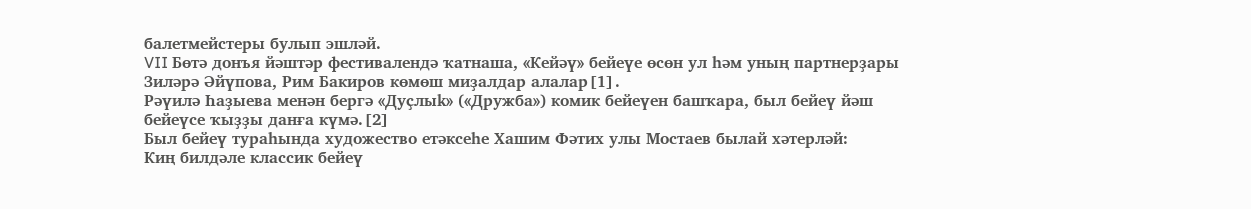балетмейстеры булып эшләй.
VII Бөтә донъя йәштәр фестивалендә ҡатнаша, «Кейәү» бейеүе өсөн ул һәм уның партнерҙары Зиләрә Әйүпова, Рим Бакиров көмөш миҙалдар алалар[1].
Рәүилә Һаҙыева менән бергә «Дуҫлыk» («Дружба») комик бейеүен башҡара, был бейеү йәш бейеүсе ҡыҙҙы данға күмә.[2]
Был бейеү тураһында художество етәксеһе Хашим Фәтих улы Мостаев былай хәтерләй:
Киң билдәле классик бейеү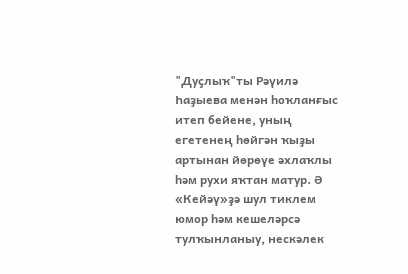"Дуҫлыҡ"ты Рәүилә Һаҙыева менән һоҡланғыс итеп бейене, уның егетенең һөйгән ҡыҙы артынан йөрөүе әхлаҡлы һәм рухи яҡтан матур. Ә «Кейәү»ҙә шул тиклем юмор һәм кешеләрсә тулҡынланыу, нескәлек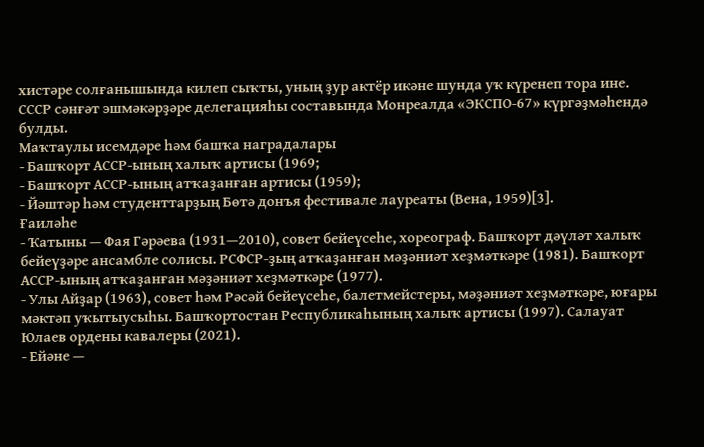хистәре солғанышында килеп сыҡты, уның ҙур актёр икәне шунда уҡ күренеп тора ине.
СССР сәнғәт эшмәкәрҙәре делегацияһы составында Монреалда «ЭКСПО-67» күргәҙмәһендә булды.
Маҡтаулы исемдәре һәм башҡа наградалары
- Башҡорт АССР-ының халыҡ артисы (1969;
- Башҡорт АССР-ының атҡаҙанған артисы (1959);
- Йәштәр һәм студенттарҙың Бөтә донъя фестивале лауреаты (Вена, 1959)[3].
Ғаиләһе
- Ҡатыны — Фая Гәрәева (1931—2010), совет бейеүсеһе, хореограф. Башҡорт дәүләт халыҡ бейеүҙәре ансамбле солисы. РСФСР-ҙың атҡаҙанған мәҙәниәт хеҙмәткәре (1981). Башҡорт АССР-ының атҡаҙанған мәҙәниәт хеҙмәткәре (1977).
- Улы Айҙар (1963), совет һәм Рәсәй бейеүсеһе, балетмейстеры, мәҙәниәт хеҙмәткәре, юғары мәктәп уҡытыусыһы. Башҡортостан Республикаһының халыҡ артисы (1997). Салауат Юлаев ордены кавалеры (2021).
- Ейәне —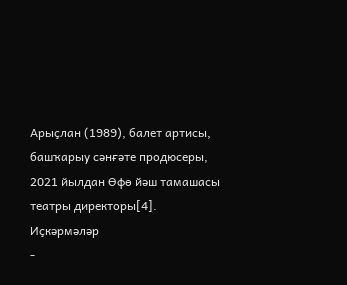Арыҫлан (1989), балет артисы, башҡарыу сәнғәте продюсеры, 2021 йылдан Өфө йәш тамашасы театры директоры[4].
Иҫкәрмәләр
-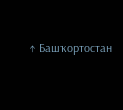↑ Башҡортостан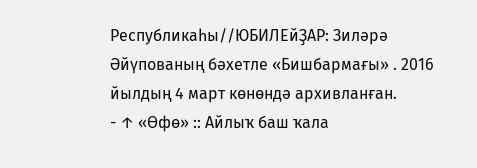Республикаһы//ЮБИЛЕйҘАР: Зиләрә Әйүпованың бәхетле «Бишбармағы» . 2016 йылдың 4 март көнөндә архивланған.
- ↑ «Өфө» :: Айлыҡ баш ҡала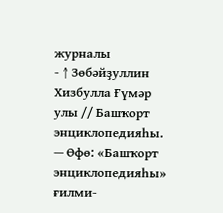журналы
- ↑ Зөбәйҙуллин Хизбулла Ғүмәр улы // Башҡорт энциклопедияһы. — Өфө: «Башҡорт энциклопедияһы» ғилми-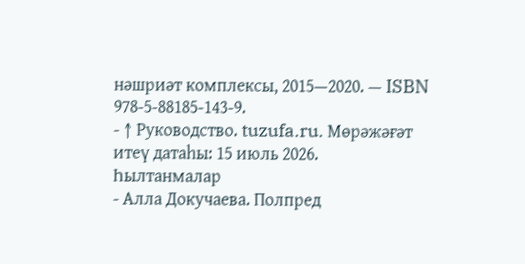нәшриәт комплексы, 2015—2020. — ISBN 978-5-88185-143-9.
- ↑ Руководство. tuzufa.ru. Мөрәжәғәт итеү датаһы: 15 июль 2026.
Һылтанмалар
- Алла Докучаева. Полпред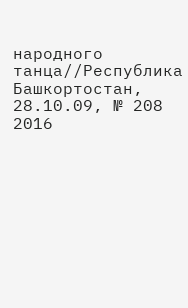народного танца//Республика Башкортостан, 28.10.09, № 208 2016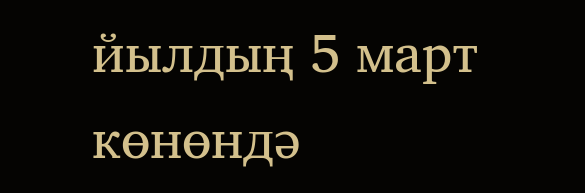йылдың 5 март көнөндә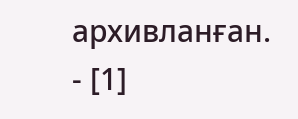архивланған.
- [1]